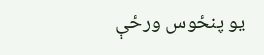یو پنځوس ورځې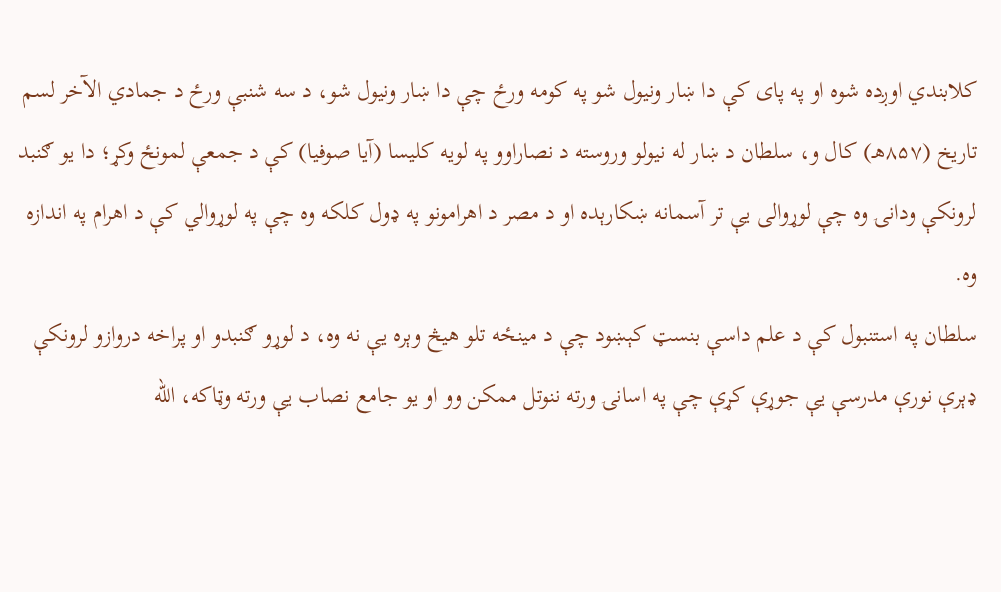کلابندي اوږده شوه او په پای کې دا ښار ونیول شو په کومه ورځ چې دا ښار ونيول شو، د سه شنبې ورځ د جمادي الآخر لسم تاریخ (۸۵۷هـ) کال و، سلطان د ښار له نیولو وروسته د نصاراوو په لویه کلیسا (آيا صوفيا) کې د جمعې لمونځ وکړ؛ دا یو ګنبد لرونکې ودانۍ وه چې لوړوالی یې تر آسمانه ښکارېده او د مصر د اهرامونو په ډول کلکه وه چې په لوړوالي کې د اهرام په اندازه وه.
سلطان په استنبول کې د علم داسې بنسټ کېښود چې د مینځه تلو هیڅ وېره یې نه وه، د لوړو ګنبدو او پراخه دروازو لرونکې ډېرې نورې مدرسې یې جوړې کړې چې په اسانۍ ورته ننوتل ممكن وو او یو جامع نصاب يې ورته وټاکه، الله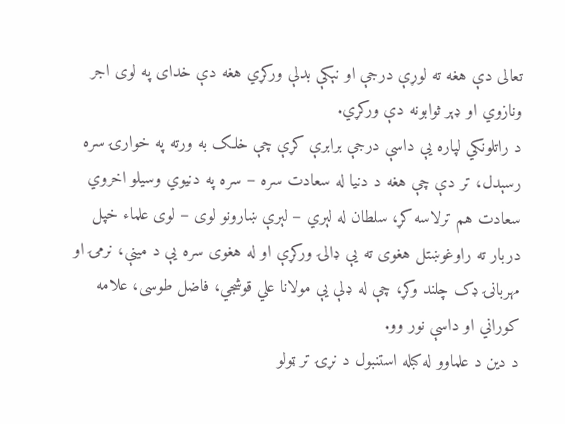تعالی دې هغه ته لوړې درجې او نېکې بدلې ورکړي هغه دې خدای په لوی اجر ونازوي او ډېر ثوابونه دې ورکړي.
د راتلونکي لپاره یې داسې درجې برابرې کړې چې خلک به ورته په خوارۍ سره رسېدل، تر دې چې هغه د دنیا له سعادت سره – سره په دنيوي وسيلو اخروي سعادت هم ترلاسه کړ، سلطان له لېري – لېرې ښارونو لوی – لوی علماء خپل دربار ته راوغوښتل هغوی ته یې ډالۍ ورکړې او له هغوی سره یې د مینې، نرمۍ او مهربانۍ ډک چلند وکړ، چې له ډلې يې مولانا علي قوشجي، فاضل طوسى، علامه کوراني او داسې نور وو.
د دین د علماوو له کبله استنبول د نړۍ تر ټولو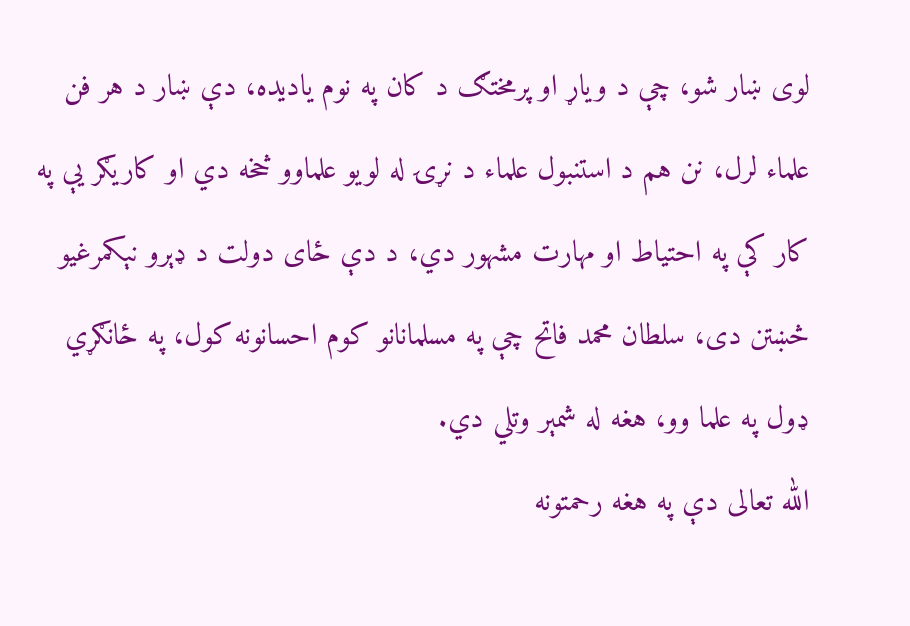لوی ښار شو، چې د وياړ او پرمختګ د کان په نوم یادیده، دې ښار د هر فن علماء لرل، نن هم د استنبول علماء د نړۍ له لويو علماوو څخه دي او کاريګر يې په کار کې په احتیاط او مهارت مشهور دي، د دې ځای دولت د ډېرو نېکمرغيو څښتن دی، سلطان محمد فاتح چې په مسلمانانو کوم احسانونه کول، په ځانګړي ډول په علما وو، هغه له شمېر وتلي دي.
الله تعالی دې په هغه رحمتونه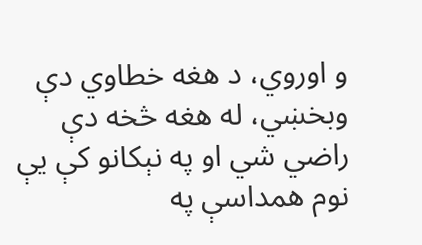و اوروي، د هغه خطاوي دې وبخښي، له هغه څخه دې راضي شي او په نېکانو کې یې نوم همداسې په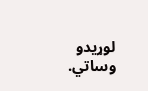لوړيدو وساتي.